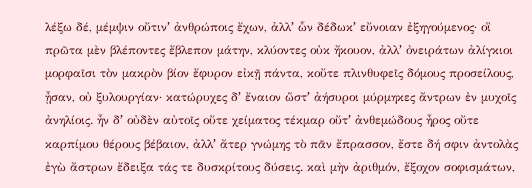λέξω δέ, μέμψιν οὔτινʼ ἀνθρώποις ἔχων, ἀλλʼ ὧν δέδωκʼ εὔνοιαν ἐξηγούμενος· οἳ πρῶτα μὲν βλέποντες ἔβλεπον μάτην, κλύοντες οὐκ ἤκουον, ἀλλʼ ὀνειράτων ἀλίγκιοι μορφαῖσι τὸν μακρὸν βίον ἔφυρον εἰκῇ πάντα, κοὔτε πλινθυφεῖς δόμους προσείλους, ᾖσαν, οὐ ξυλουργίαν· κατώρυχες δʼ ἔναιον ὥστʼ ἀήσυροι μύρμηκες ἄντρων ἐν μυχοῖς ἀνηλίοις. ἦν δʼ οὐδὲν αὐτοῖς οὔτε χείματος τέκμαρ οὔτʼ ἀνθεμώδους ἦρος οὔτε καρπίμου θέρους βέβαιον, ἀλλʼ ἄτερ γνώμης τὸ πᾶν ἔπρασσον, ἔστε δή σφιν ἀντολὰς ἐγὼ ἄστρων ἔδειξα τάς τε δυσκρίτους δύσεις. καὶ μὴν ἀριθμόν, ἔξοχον σοφισμάτων,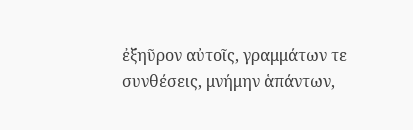ἐξηῦρον αὐτοῖς, γραμμάτων τε συνθέσεις, μνήμην ἁπάντων,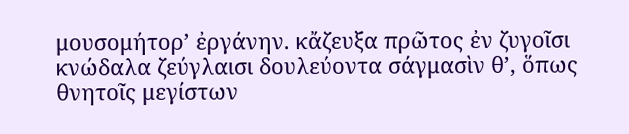μουσομήτορʼ ἐργάνην. κἄζευξα πρῶτος ἐν ζυγοῖσι κνώδαλα ζεύγλαισι δουλεύοντα σάγμασὶν θʼ, ὅπως θνητοῖς μεγίστων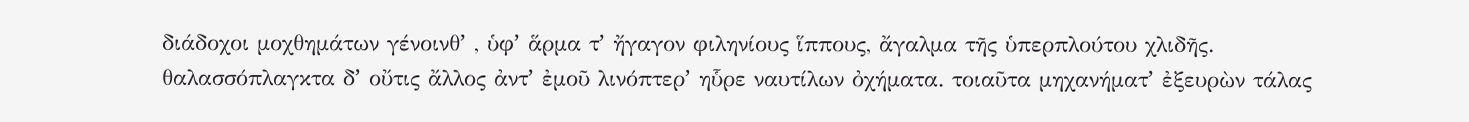διάδοχοι μοχθημάτων γένοινθʼ , ὑφʼ ἅρμα τʼ ἤγαγον φιληνίους ἵππους, ἄγαλμα τῆς ὑπερπλούτου χλιδῆς. θαλασσόπλαγκτα δʼ οὔτις ἄλλος ἀντʼ ἐμοῦ λινόπτερʼ ηὗρε ναυτίλων ὀχήματα. τοιαῦτα μηχανήματʼ ἐξευρὼν τάλας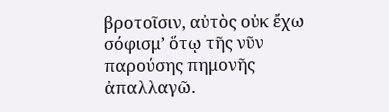βροτοῖσιν, αὐτὸς οὐκ ἔχω σόφισμʼ ὅτῳ τῆς νῦν παρούσης πημονῆς ἀπαλλαγῶ.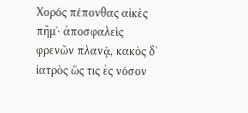Χορός πέπονθας αἰκὲς πῆμʼ· ἀποσφαλεὶς φρενῶν πλανᾷ, κακὸς δʼ ἰατρὸς ὥς τις ἐς νόσον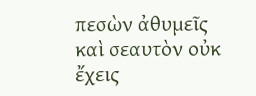πεσὼν ἀθυμεῖς καὶ σεαυτὸν οὐκ ἔχεις